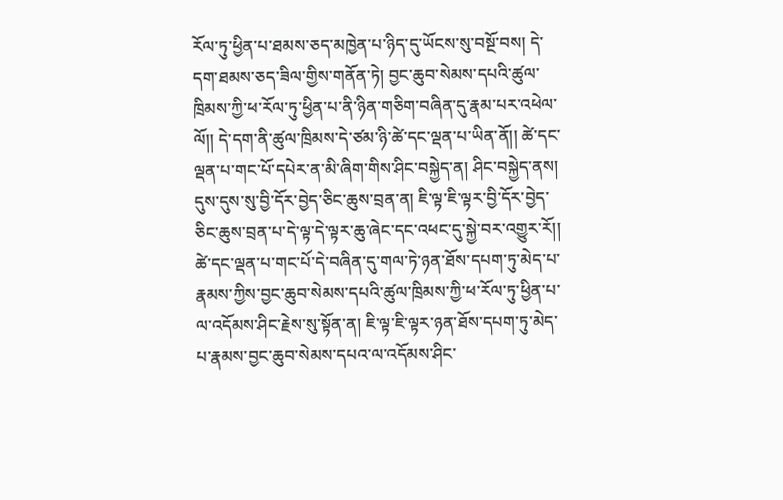རོལ་ཏུ་ཕྱིན་པ་ཐམས་ཅད་མཁྱེན་པ་ཉིད་དུ་ཡོངས་སུ་བསྔོ་བས། དེ་དག་ཐམས་ཅད་ཟིལ་གྱིས་གནོན་ཏེ། བྱང་ཆུབ་སེམས་དཔའི་ཚུལ་ཁྲིམས་ཀྱི་ཕ་རོལ་ཏུ་ཕྱིན་པ་ནི་ཉིན་གཅིག་བཞིན་དུ་རྣམ་པར་འཕེལ་ལོ།། དེ་དག་ནི་ཚུལ་ཁྲིམས་དེ་ཙམ་ཉི་ཚེ་དང་ལྡན་པ་ཡིན་ནོ།། ཚེ་དང་ལྡན་པ་གང་པོ་དཔེར་ན་མི་ཞིག་གིས་ཤིང་བསྐྱེད་ན། ཤིང་བསྐྱེད་ནས། དུས་དུས་སུ་བྱི་དོར་བྱེད་ཅིང་ཆུས་བྲན་ན། ཇི་ལྟ་ཇི་ལྟར་བྱི་དོར་བྱེད་ཅིང་ཆུས་བྲན་པ་དེ་ལྟ་དེ་ལྟར་ཆུ་ཞེང་དང་འཕང་དུ་སྐྱེ་བར་འགྱུར་རོ།། ཚེ་དང་ལྡན་པ་གང་པོ་དེ་བཞིན་དུ་གལ་ཏེ་ཉན་ཐོས་དཔག་ཏུ་མེད་པ་རྣམས་ཀྱིས་བྱང་ཆུབ་སེམས་དཔའི་ཚུལ་ཁྲིམས་ཀྱི་ཕ་རོལ་ཏུ་ཕྱིན་པ་ལ་འདོམས་ཤིང་རྗེས་སུ་སྟོན་ན། ཇི་ལྟ་ཇི་ལྟར་ཉན་ཐོས་དཔག་ཏུ་མེད་པ་རྣམས་བྱང་ཆུབ་སེམས་དཔའ་ལ་འདོམས་ཤིང་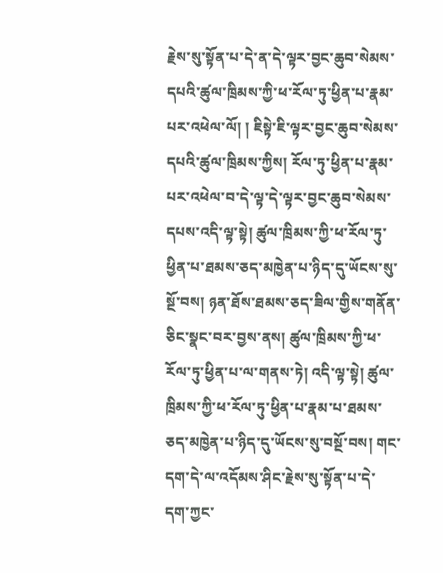རྗེས་སུ་སྟོན་པ་དེ་ན་དེ་ལྟར་བྱང་ཆུབ་སེམས་དཔའི་ཚུལ་ཁྲིམས་ཀྱི་ཕ་རོལ་ཏུ་ཕྱིན་པ་རྣམ་པར་འཕེལ་ལོ། ། ཇིསྟེ་ཇི་ལྟར་བྱང་ཆུབ་སེམས་དཔའི་ཚུལ་ཁྲིམས་ཀྱིས། རོལ་ཏུ་ཕྱིན་པ་རྣམ་པར་འཕེལ་བ་དེ་ལྟ་དེ་ལྟར་བྱང་ཆུབ་སེམས་དཔས་འདི་ལྟ་སྟེ། ཚུལ་ཁྲིམས་ཀྱི་ཕ་རོལ་ཏུ་ཕྱིན་པ་ཐམས་ཅད་མཁྱེན་པ་ཉིད་དུ་ཡོངས་སུ་སྔོ་བས། ཉན་ཐོས་ཐམས་ཅད་ཟིལ་གྱིས་གནོན་ཅིང་སྣང་བར་བྱས་ནས། ཚུལ་ཁྲིམས་ཀྱི་ཕ་རོལ་ཏུ་ཕྱིན་པ་ལ་གནས་ཏེ། འདི་ལྟ་སྟེ། ཚུལ་ཁྲིམས་ཀྱི་ཕ་རོལ་ཏུ་ཕྱིན་པ་རྣམ་པ་ཐམས་ཅད་མཁྱེན་པ་ཉིད་དུ་ཡོངས་སུ་བསྔོ་བས། གང་དག་དེ་ལ་འདོམས་ཤིང་རྗེས་སུ་སྟོན་པ་དེ་དག་ཀྱང་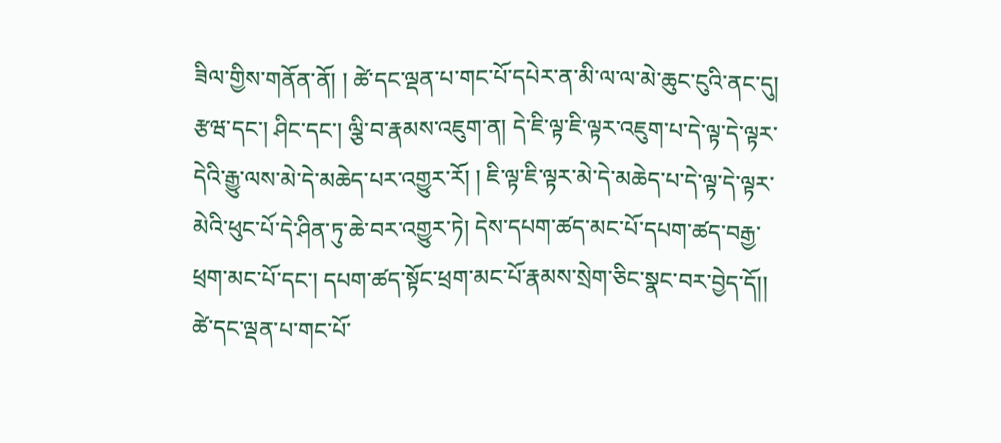ཟིལ་གྱིས་གནོན་ནོ། ། ཚེ་དང་ལྡན་པ་གང་པོ་དཔེར་ན་མི་ལ་ལ་མེ་ཆུང་ངུའི་ནང་དུ། རྩཝ་དང་། ཤིང་དང་། ལྕི་བ་རྣམས་འཇུག་ན། དེ་ཇི་ལྟ་ཇི་ལྟར་འཇུག་པ་དེ་ལྟ་དེ་ལྟར་དེའི་རྒྱུ་ལས་མེ་དེ་མཆེད་པར་འགྱུར་རོ། ། ཇི་ལྟ་ཇི་ལྟར་མེ་དེ་མཆེད་པ་དེ་ལྟ་དེ་ལྟར་མེའི་ཕུང་པོ་དེ་ཤིན་ཏུ་ཆེ་བར་འགྱུར་ཏེ། དེས་དཔག་ཚད་མང་པོ་དཔག་ཚད་བརྒྱ་ཕྲག་མང་པོ་དང་། དཔག་ཚད་སྟོང་ཕྲག་མང་པོ་རྣམས་སྲེག་ཅིང་སྣང་བར་བྱེད་དོ།། ཚེ་དང་ལྡན་པ་གང་པོ་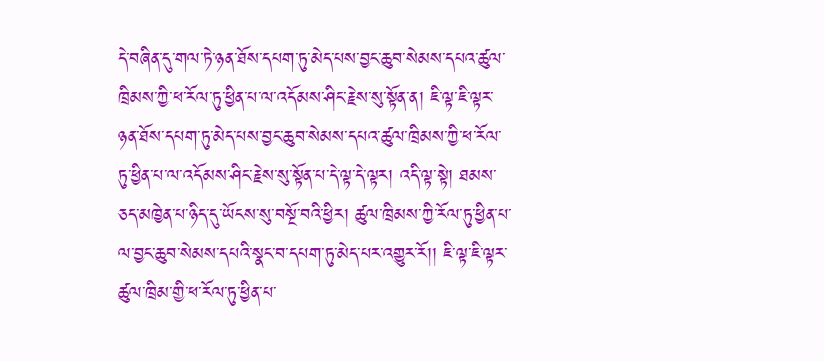དེ་བཞིན་དུ་གལ་ཏེ་ཉན་ཐོས་དཔག་ཏུ་མེད་པས་བྱང་ཆུབ་སེམས་དཔའ་ཚུལ་ཁྲིམས་ཀྱི་ཕ་རོལ་ཏུ་ཕྱིན་པ་ལ་འདོམས་ཤིང་རྗེས་སུ་སྟོན་ན། ཇི་ལྟ་ཇི་ལྟར་ཉན་ཐོས་དཔག་ཏུ་མེད་པས་བྱང་ཆུབ་སེམས་དཔའ་ཚུལ་ཁྲིམས་ཀྱི་ཕ་རོལ་ཏུ་ཕྱིན་པ་ལ་འདོམས་ཤིང་རྗེས་སུ་སྟོན་པ་དེ་ལྟ་དེ་ལྟར། འདི་ལྟ་སྟེ། ཐམས་ཅད་མཁྱེན་པ་ཉིད་དུ་ཡོངས་སུ་བསྔོ་བའི་ཕྱིར། ཚུལ་ཁྲིམས་ཀྱི་རོལ་ཏུ་ཕྱིན་པ་ལ་བྱང་ཆུབ་སེམས་དཔའི་སྣང་བ་དཔག་ཏུ་མེད་པར་འགྱུར་རོ།། ཇི་ལྟ་ཇི་ལྟར་ཚུལ་ཁྲིམ་གྱི་ཕ་རོལ་ཏུ་ཕྱིན་པ་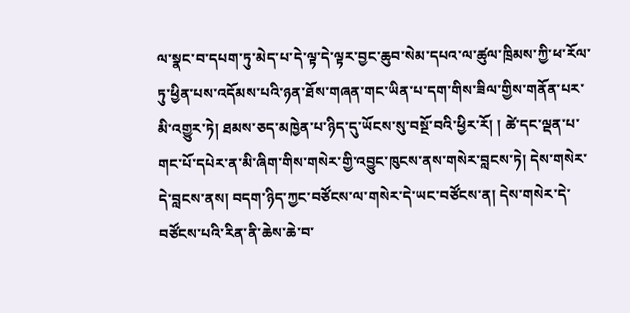ལ་སྣང་བ་དཔག་ཏུ་མེད་པ་དེ་ལྟ་དེ་ལྟར་བྱང་ཆུབ་སེམ་དཔའ་ལ་ཚུལ་ཁྲིམས་ཀྱི་ཕ་རོལ་ཏུ་ཕྱིན་པས་འདོམས་པའི་ཉན་ཐོས་གཞན་གང་ཡིན་པ་དག་གིས་ཟིལ་གྱིས་གནོན་པར་མི་འགྱུར་ཏེ། ཐམས་ཅད་མཁྱེན་པ་ཉིད་དུ་ཡོངས་སུ་བསྔོ་བའི་ཕྱིར་རོ། ། ཚེ་དང་ལྡན་པ་གང་པོ་དཔེར་ན་མི་ཞིག་གིས་གསེར་གྱི་འབྱུང་ཁུངས་ནས་གསེར་བླངས་ཏེ། དེས་གསེར་དེ་བླངས་ནས། བདག་ཉིད་ཀྱང་བཙོངས་ལ་གསེར་དེ་ཡང་བཙོངས་ན། དེས་གསེར་དེ་བཙོངས་པའི་རིན་ནི་ཆེས་ཆེ་བ་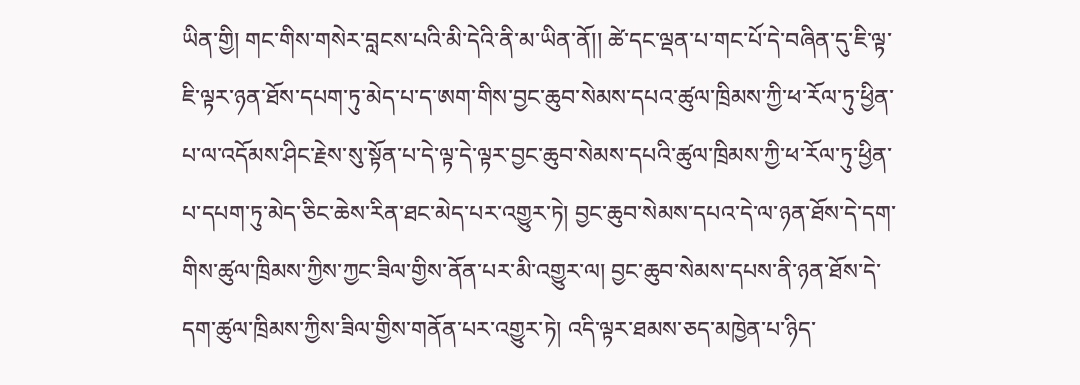ཡིན་གྱི། གང་གིས་གསེར་བླངས་པའི་མི་དེའི་ནི་མ་ཡིན་ནོ།། ཚེ་དང་ལྡན་པ་གང་པོ་དེ་བཞིན་དུ་ཇི་ལྟ་ཇི་ལྟར་ཉན་ཐོས་དཔག་ཏུ་མེད་པ་ད་ཨག་གིས་བྱང་ཆུབ་སེམས་དཔའ་ཚུལ་ཁྲིམས་ཀྱི་ཕ་རོལ་ཏུ་ཕྱིན་པ་ལ་འདོམས་ཤིང་རྗེས་སུ་སྟོན་པ་དེ་ལྟ་དེ་ལྟར་བྱང་ཆུབ་སེམས་དཔའི་ཚུལ་ཁྲིམས་ཀྱི་ཕ་རོལ་ཏུ་ཕྱིན་པ་དཔག་ཏུ་མེད་ཅིང་ཆེས་རིན་ཐང་མེད་པར་འགྱུར་ཏེ། བྱང་ཆུབ་སེམས་དཔའ་དེ་ལ་ཉན་ཐོས་དེ་དག་གིས་ཚུལ་ཁྲིམས་ཀྱིས་ཀྱང་ཟིལ་གྱིས་ནོན་པར་མི་འགྱུར་ལ། བྱང་ཆུབ་སེམས་དཔས་ནི་ཉན་ཐོས་དེ་དག་ཚུལ་ཁྲིམས་ཀྱིས་ཟིལ་གྱིས་གནོན་པར་འགྱུར་ཏེ། འདི་ལྟར་ཐམས་ཅད་མཁྱེན་པ་ཉིད་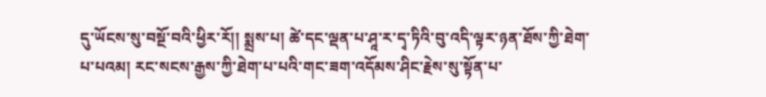དུ་ཡོངས་སུ་བསྔོ་བའི་ཕྱིར་རོ།། སྨྲས་པ། ཚེ་དང་ལྡན་པ་ཤཱ་ར་དྭ་ཏིའི་བུ་འདི་ལྟར་ཉན་ཐོས་ཀྱི་ཐེག་པ་པའམ། རང་སངས་རྒྱས་ཀྱི་ཐེག་པ་པའི་གང་ཟག་འདོམས་ཤིང་རྗེས་སུ་སྟོན་པ་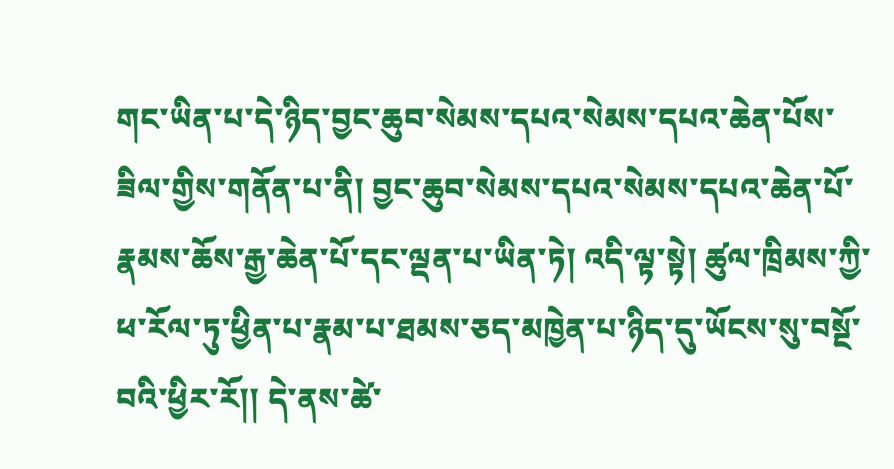གང་ཡིན་པ་དེ་ཉིད་བྱང་ཆུབ་སེམས་དཔའ་སེམས་དཔའ་ཆེན་པོས་ཟིལ་གྱིས་གནོན་པ་ནི། བྱང་ཆུབ་སེམས་དཔའ་སེམས་དཔའ་ཆེན་པོ་རྣམས་ཆོས་རྒྱ་ཆེན་པོ་དང་ལྡན་པ་ཡིན་ཏེ། འདི་ལྟ་སྟེ། ཚུལ་ཁྲིམས་ཀྱི་ཕ་རོལ་ཏུ་ཕྱིན་པ་རྣམ་པ་ཐམས་ཅད་མཁྱེན་པ་ཉིད་དུ་ཡོངས་སུ་བསྔོ་བའི་ཕྱིར་རོ།། དེ་ནས་ཚེ་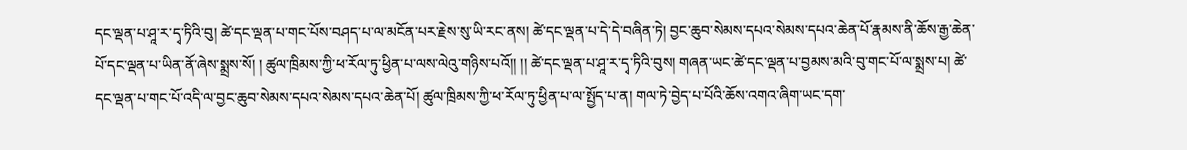དང་ལྡན་པ་ཤཱ་ར་དྭ་ཏིའི་བུ། ཚེ་དང་ལྡན་པ་གང་པོས་བཤད་པ་ལ་མངོན་པར་རྗེས་སུ་ཡི་རང་ནས། ཚེ་དང་ལྡན་པ་དེ་དེ་བཞིན་ཏེ། བྱང་ཆུབ་སེམས་དཔའ་སེམས་དཔའ་ཆེན་པོ་རྣམས་ནི་ཆོས་རྒྱ་ཆེན་པོ་དང་ལྡན་པ་ཡིན་ནོ་ཞེས་སྨྲས་སོ། ། ཚུལ་ཁྲིམས་ཀྱི་ཕ་རོལ་ཏུ་ཕྱིན་པ་ལས་ལེའུ་གཉིས་པའོ།། །། ཚེ་དང་ལྡན་པ་ཤཱ་ར་དྭ་ཏིའི་བུས། གཞན་ཡང་ཚེ་དང་ལྡན་པ་བྱམས་མའི་བུ་གང་པོ་ལ་སྨྲས་པ། ཚེ་དང་ལྡན་པ་གང་པོ་འདི་ལ་བྱང་ཆུབ་སེམས་དཔའ་སེམས་དཔའ་ཆེན་པོ། ཚུལ་ཁྲིམས་ཀྱི་ཕ་རོལ་ཏུ་ཕྱིན་པ་ལ་སྤྱོད་པ་ན། གལ་ཏེ་བྱེད་པ་པོའི་ཆོས་འགའ་ཞིག་ཡང་དག་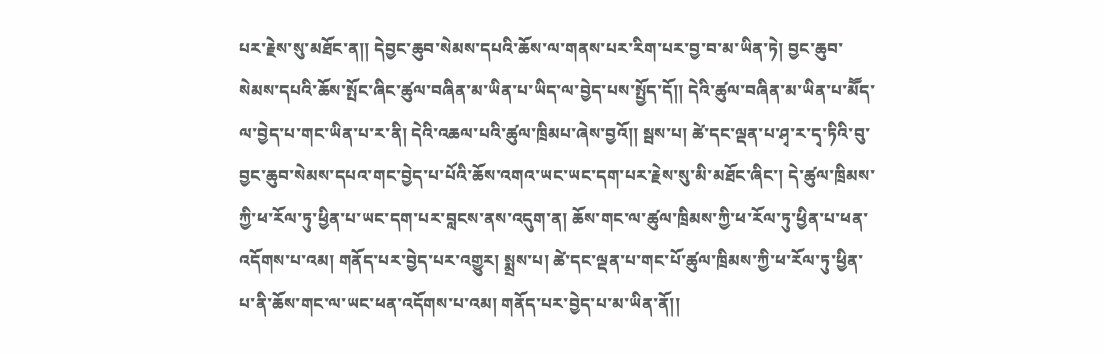པར་རྗེས་སུ་མཐོང་ན།། དེབྱང་ཆུབ་སེམས་དཔའི་ཆོས་ལ་གནས་པར་རིག་པར་བྱ་བ་མ་ཡིན་ཏེ། བྱང་ཆུབ་སེམས་དཔའི་ཆོས་སྤོང་ཞིང་ཚུལ་བཞིན་མ་ཡིན་པ་ཡིད་ལ་བྱེད་པས་སྤྱོད་དོ།། དེའི་ཚུལ་བཞིན་མ་ཡིན་པ་མཽད་ལ་བྱེད་པ་གང་ཡིན་པ་ར་ནི། དེའི་འཆལ་པའི་ཚུལ་ཁྲིམཔ་ཞེས་བྱའོ།། སྦས་པ། ཚེ་དང་ལྡན་པ་ཤྭ་ར་དྭ་ཏིའི་བུ་བྱང་ཆུབ་སེམས་དཔའ་གང་བྱེད་པ་པོའི་ཆོས་འགའ་ཡང་ཡང་དག་པར་རྗེས་སུ་མི་མཐོང་ཞིང་། དེ་ཚུལ་ཁྲིམས་ཀྱི་ཕ་རོལ་ཏུ་ཕྱིན་པ་ཡང་དག་པར་བླངས་ནས་འདུག་ན། ཆོས་གང་ལ་ཚུལ་ཁྲིམས་ཀྱི་ཕ་རོལ་ཏུ་ཕྱིན་པ་ཕན་འདོགས་པ་འམ། གནོད་པར་བྱེད་པར་འགྱུར། སྨྲས་པ། ཚེ་དང་ལྡན་པ་གང་པོ་ཚུལ་ཁྲིམས་ཀྱི་ཕ་རོལ་ཏུ་ཕྱིན་པ་ནི་ཆོས་གང་ལ་ཡང་ཕན་འདོགས་པ་འམ། གནོད་པར་བྱེད་པ་མ་ཡིན་ནོ།།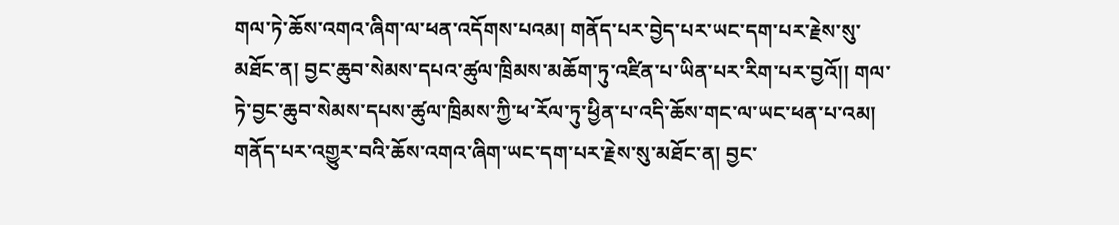གལ་ཏེ་ཆོས་འགའ་ཞིག་ལ་ཕན་འདོགས་པའམ། གནོད་པར་བྱེད་པར་ཡང་དག་པར་རྗེས་སུ་མཐོང་ན། བྱང་ཆུབ་སེམས་དཔའ་ཚུལ་ཁྲིམས་མཆོག་ཏུ་འཛིན་པ་ཡིན་པར་རིག་པར་བྱའོ།། གལ་ཏེ་བྱང་ཆུབ་སེམས་དཔས་ཚུལ་ཁྲིམས་ཀྱི་ཕ་རོལ་ཏུ་ཕྱིན་པ་འདི་ཆོས་གང་ལ་ཡང་ཕན་པ་འམ། གནོད་པར་འགྱུར་བའི་ཆོས་འགའ་ཞིག་ཡང་དག་པར་རྗེས་སུ་མཐོང་ན། བྱང་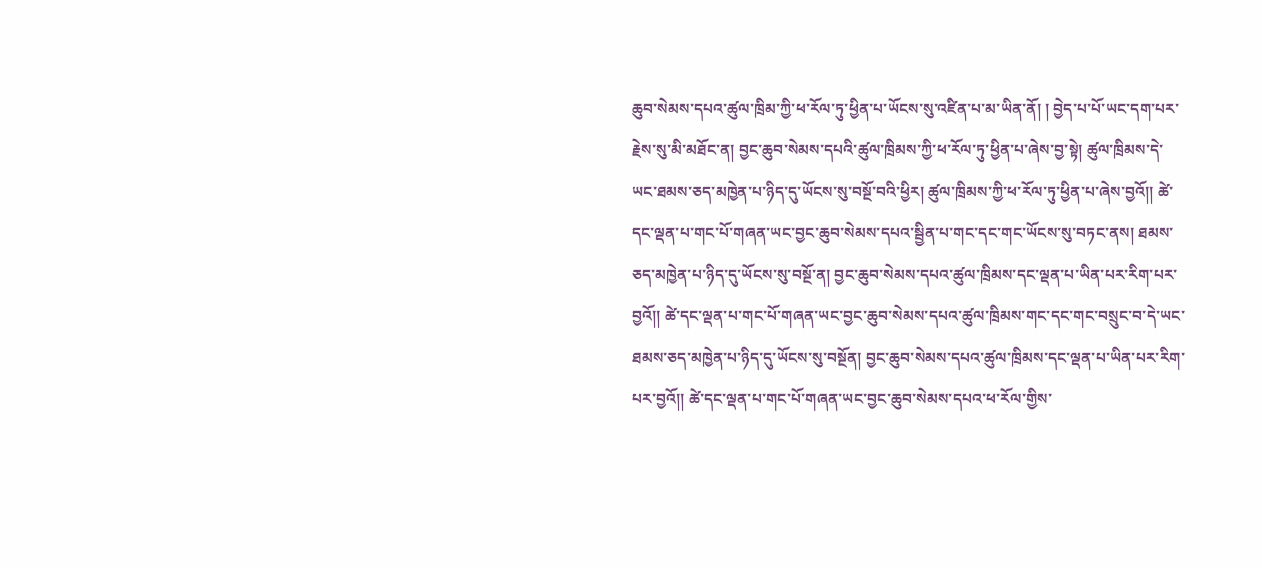ཆུབ་སེམས་དཔའ་ཚུལ་ཁྲིམ་ཀྱི་ཕ་རོལ་ཏུ་ཕྱིན་པ་ཡོངས་སུ་འཛིན་པ་མ་ཡིན་ནོ། ། བྱེད་པ་པོ་ཡང་དག་པར་རྗེས་སུ་མི་མཐོང་ན། བྱང་ཆུབ་སེམས་དཔའི་ཚུལ་ཁྲིམས་ཀྱི་ཕ་རོལ་ཏུ་ཕྱིན་པ་ཞེས་བྱ་སྟེ། ཚུལ་ཁྲིམས་དེ་ཡང་ཐམས་ཅད་མཁྱེན་པ་ཉིད་དུ་ཡོངས་སུ་བསྔོ་བའི་ཕྱིར། ཚུལ་ཁྲིམས་ཀྱི་ཕ་རོལ་ཏུ་ཕྱིན་པ་ཞེས་བྱའོ།། ཚེ་དང་ལྡན་པ་གང་པོ་གཞན་ཡང་བྱང་ཆུབ་སེམས་དཔའ་སྦྱིན་པ་གང་དང་གང་ཡོངས་སུ་བཏང་ནས། ཐམས་ཅད་མཁྱེན་པ་ཉིད་དུ་ཡོངས་སུ་བསྔོ་ན། བྱང་ཆུབ་སེམས་དཔའ་ཚུལ་ཁྲིམས་དང་ལྡན་པ་ཡིན་པར་རིག་པར་བྱའོ།། ཚེ་དང་ལྡན་པ་གང་པོ་གཞན་ཡང་བྱང་ཆུབ་སེམས་དཔའ་ཚུལ་ཁྲིམས་གང་དང་གང་བསྲུང་བ་དེ་ཡང་ཐམས་ཅད་མཁྱེན་པ་ཉིད་དུ་ཡོངས་སུ་བསྔོན། བྱང་ཆུབ་སེམས་དཔའ་ཚུལ་ཁྲིམས་དང་ལྡན་པ་ཡིན་པར་རིག་པར་བྱའོ།། ཚེ་དང་ལྡན་པ་གང་པོ་གཞན་ཡང་བྱང་ཆུབ་སེམས་དཔའ་ཕ་རོལ་གྱིས་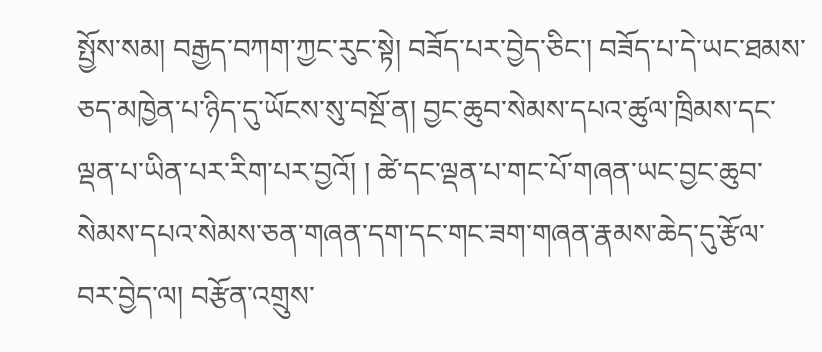སྤྱོས་སམ། བརྒྱད་བཀག་ཀྱང་རུང་སྟེ། བཟོད་པར་བྱེད་ཅིང་། བཟོད་པ་དེ་ཡང་ཐམས་ཅད་མཁྱེན་པ་ཉིད་དུ་ཡོངས་སུ་བསྔོ་ན། བྱང་ཆུབ་སེམས་དཔའ་ཚུལ་ཁྲིམས་དང་ལྡན་པ་ཡིན་པར་རིག་པར་བྱའོ། ། ཚེ་དང་ལྡན་པ་གང་པོ་གཞན་ཡང་བྱང་ཆུབ་སེམས་དཔའ་སེམས་ཅན་གཞན་དག་དང་གང་ཟག་གཞན་རྣམས་ཆེད་དུ་རྩོལ་བར་བྱེད་ལ། བརྩོན་འགྲུས་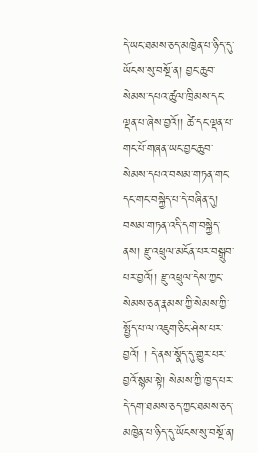དེ་ཡང་ཐམས་ཅད་མཁྱེན་པ་ཉིད་དུ་ཡོངས་སུ་བསྔོ་ན། བྱང་ཆུབ་སེམས་དཔའ་ཚུལ་ཁྲིམས་དང་ལྡན་པ་ཞེས་བྱའོ།། ཚེ་དང་ལྡན་པ་གང་པོ་གཞན་ཡང་བྱང་ཆུབ་སེམས་དཔའ་བསམ་གཏན་གང་དང་གང་བསྐྱེད་པ་དེ་བཞིན་དུ། བསམ་གཏན་འདི་དག་བསྐྱེད་ནས། རྫུ་འཕྲུལ་མངོན་པར་བསྒྲུབ་པར་བྱའོ།། རྫུ་འཕྲུལ་དེས་ཀྱང་སེམས་ཅན་རྣམས་ཀྱི་སེམས་ཀྱི་སྤྱོད་པ་ལ་འཇུག་ཅིང་ཤེས་པར་བྱའོ། ། དེ་ནས་སྣོད་དུ་གྱུར་པར་བྱའོ་སྙམ་སྟེ། སེམས་ཀྱི་ཁྱད་པར་དེ་དག་ཐམས་ཅད་ཀྱང་ཐམས་ཅད་མཁྱེན་པ་ཉིད་དུ་ཡོངས་སུ་བསྔོ་ན།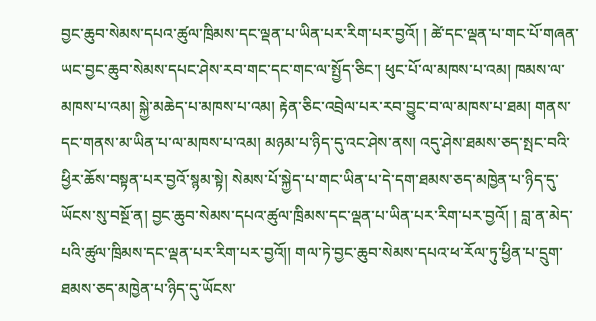བྱང་ཆུབ་སེམས་དཔའ་ཚུལ་ཁྲིམས་དང་ལྡན་པ་ཡིན་པར་རིག་པར་བྱའོ། ། ཚེ་དང་ལྡན་པ་གང་པོ་གཞན་ཡང་བྱང་ཆུབ་སེམས་དཔང་ཤེས་རབ་གང་དང་གང་ལ་སྤྱོད་ཅིང་། ཕུང་པོ་ལ་མཁས་པ་འམ། ཁམས་ལ་མཁས་པ་འམ། སྐྱེ་མཆེད་པ་མཁས་པ་འམ། རྟེན་ཅིང་འབྲེལ་པར་རབ་བྱུང་བ་ལ་མཁས་པ་ཐམ། གནས་དང་གནས་མ་ཡིན་པ་ལ་མཁས་པ་འམ། མཉམ་པ་ཉིད་དུ་འང་ཤེས་ནས། འདུ་ཤེས་ཐམས་ཅད་སྤང་བའི་ཕྱིར་ཆོས་བསྟན་པར་བྱའོ་སྙམ་སྟེ། སེམས་པོ་སྐྱེད་པ་གང་ཡིན་པ་དེ་དག་ཐམས་ཅད་མཁྱེན་པ་ཉིད་དུ་ཡོངས་སུ་བསྔོ་ན། བྱང་ཆུབ་སེམས་དཔའ་ཚུལ་ཁྲིམས་དང་ལྡན་པ་ཡིན་པར་རིག་པར་བྱའོ། ། བླ་ན་མེད་པའི་ཚུལ་ཁྲིམས་དང་ལྡན་པར་རིག་པར་བྱའོ།། གལ་ཏེ་བྱང་ཆུབ་སེམས་དཔའ་ཕ་རོལ་ཏུ་ཕྱིན་པ་དྲུག་ཐམས་ཅད་མཁྱེན་པ་ཉིད་དུ་ཡོངས་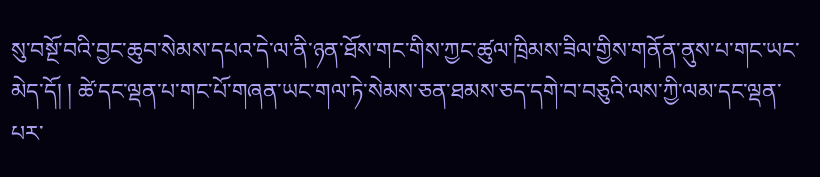སུ་བསྔོ་བའི་བྱང་ཆུབ་སེམས་དཔའ་དེ་ལ་ནི་ཉན་ཐོས་གང་གིས་ཀྱང་ཚུལ་ཁྲིམས་ཟིལ་གྱིས་གནོན་ནུས་པ་གང་ཡང་མེད་དོ། ། ཚེ་དང་ལྡན་པ་གང་པོ་གཞན་ཡང་གལ་ཏེ་སེམས་ཅན་ཐམས་ཅད་དགེ་བ་བཅུའི་ལས་ཀྱི་ལམ་དང་ལྡན་པར་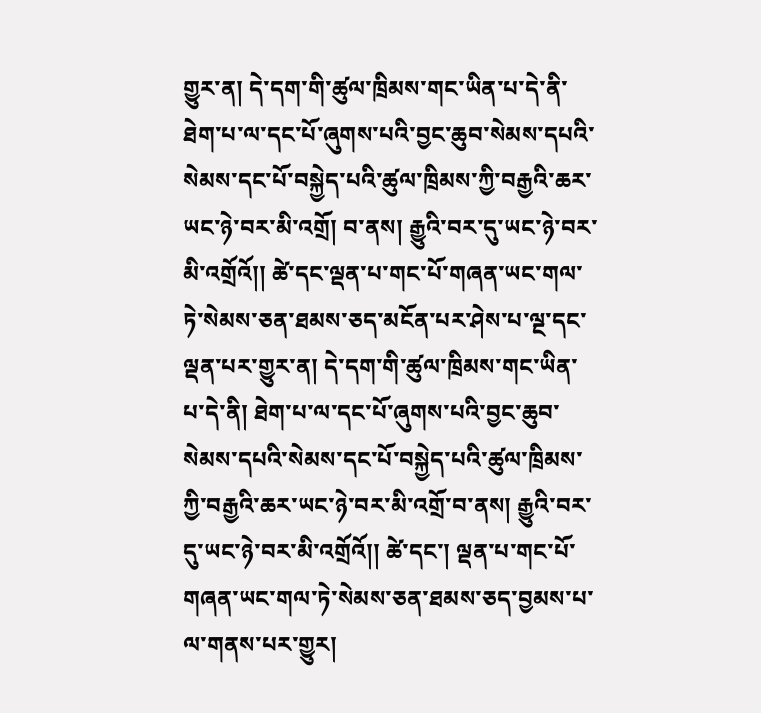གྱུར་ན། དེ་དག་གི་ཚུལ་ཁྲིམས་གང་ཡིན་པ་དེ་ནི་ཐེག་པ་ལ་དང་པོ་ཞུགས་པའི་བྱང་ཆུབ་སེམས་དཔའི་སེམས་དང་པོ་བསྐྱེད་པའི་ཚུལ་ཁྲིམས་ཀྱི་བརྒྱའི་ཆར་ཡང་ཉེ་བར་མི་འགྲོ། བ་ནས། རྒྱུའི་བར་དུ་ཡང་ཉེ་བར་མི་འགྲོའོ།། ཚེ་དང་ལྡན་པ་གང་པོ་གཞན་ཡང་གལ་ཏེ་སེམས་ཅན་ཐམས་ཅད་མངོན་པར་ཤེས་པ་ལྔ་དང་ལྡན་པར་གྱུར་ན། དེ་དག་གི་ཚུལ་ཁྲིམས་གང་ཡིན་པ་དེ་ནི། ཐེག་པ་ལ་དང་པོ་ཞུགས་པའི་བྱང་ཆུབ་སེམས་དཔའི་སེམས་དང་པོ་བསྐྱེད་པའི་ཚུལ་ཁྲིམས་ཀྱི་བརྒྱའི་ཆར་ཡང་ཉེ་བར་མི་འགྲོ་བ་ནས། རྒྱུའི་བར་དུ་ཡང་ཉེ་བར་མི་འགྲོའོ།། ཚེ་དང་། ལྡན་པ་གང་པོ་གཞན་ཡང་གལ་ཏེ་སེམས་ཅན་ཐམས་ཅད་བྱམས་པ་ལ་གནས་པར་གྱུར།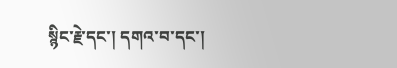སྙིང་རྗེ་དང་། དགའ་བ་དང་།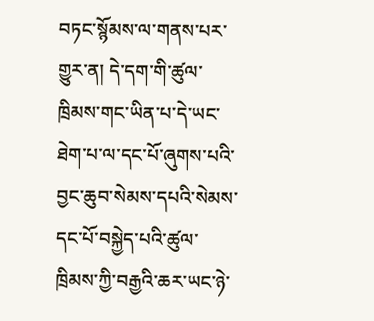བཏང་སྙོམས་ལ་གནས་པར་གྱུར་ན། དེ་དག་གི་ཚུལ་ཁྲིམས་གང་ཡིན་པ་དེ་ཡང་ཐེག་པ་ལ་དང་པོ་ཞུགས་པའི་བྱང་ཆུབ་སེམས་དཔའི་སེམས་དང་པོ་བསྐྱེད་པའི་ཚུལ་ཁྲིམས་ཀྱི་བརྒྱའི་ཆར་ཡང་ཉེ་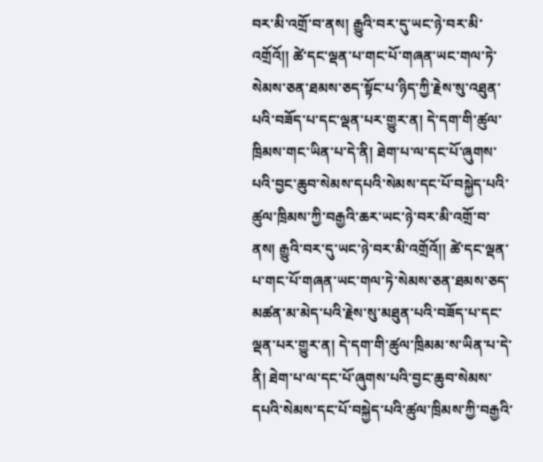བར་མི་འགྲོ་བ་ནས། རྒྱུའི་བར་དུ་ཡང་ཉེ་བར་མི་འགྲོའོ།། ཚེ་དང་ལྡན་པ་གང་པོ་གཞན་ཡང་གལ་ཏེ་སེམས་ཅན་ཐམས་ཅད་སྟོང་པ་ཉིད་ཀྱི་རྗེས་སུ་འཐུན་པའི་བཟོད་པ་དང་ལྡན་པར་གྱུར་ན། དེ་དག་གི་ཚུལ་ཁྲིམས་གང་ཡིན་པ་དེ་ནི། ཐེག་པ་ལ་དང་པོ་ཞུགས་པའི་བྱང་ཆུབ་སེམས་དཔའི་སེམས་དང་པོ་བསྐྱེད་པའི་ཚུལ་ཁྲིམས་ཀྱི་བརྒྱའི་ཆར་ཡང་ཉེ་བར་མི་འགྲོ་བ་ནས། རྒྱུའི་བར་དུ་ཡང་ཉེ་བར་མི་འགྲོའོ།། ཚེ་དང་ལྡན་པ་གང་པོ་གཞན་ཡང་གལ་ཏེ་སེམས་ཅན་ཐམས་ཅད་མཚན་མ་མེད་པའི་རྗེས་སུ་མཐུན་པའི་བཟོད་པ་དང་ལྡན་པར་གྱུར་ན། དེ་དག་གི་ཚུལ་ཁྲིམམ་ས་ཡིན་པ་དེ་ནི། ཐེག་པ་ལ་དང་པོ་ཞུགས་པའི་བྱང་ཆུབ་སེམས་དཔའི་སེམས་དང་པོ་བསྐྱེད་པའི་ཚུལ་ཁྲིམས་ཀྱི་བརྒྱའི་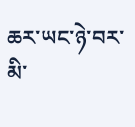ཆར་ཡང་ཉེ་བར་མི་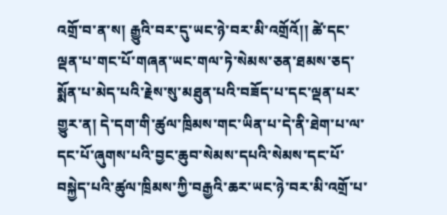འགྲོ་བ་ན་ས། རྒྱུའི་བར་དུ་ཡང་ཉེ་བར་མི་འགྲོའོ།། ཚེ་དང་ལྡན་པ་གང་པོ་གཞན་ཡང་གལ་ཏེ་སེམས་ཅན་ཐམས་ཅད་སྨོན་པ་མེད་པའི་རྗེས་སུ་མཐུན་པའི་བཟོད་པ་དང་ལྡན་པར་གྱུར་ན། དེ་དག་གི་ཚུལ་ཁྲིམས་གང་ཡིན་པ་དེ་ནི་ཐེག་པ་ལ་དང་པོ་ཞུགས་པའི་བྱང་ཆུབ་སེམས་དཔའི་སེམས་དང་པོ་བསྐྱེད་པའི་ཚུལ་ཁྲིམས་ཀྱི་བརྒྱའི་ཆར་ཡང་ཉེ་བར་མི་འགྲོ་པ་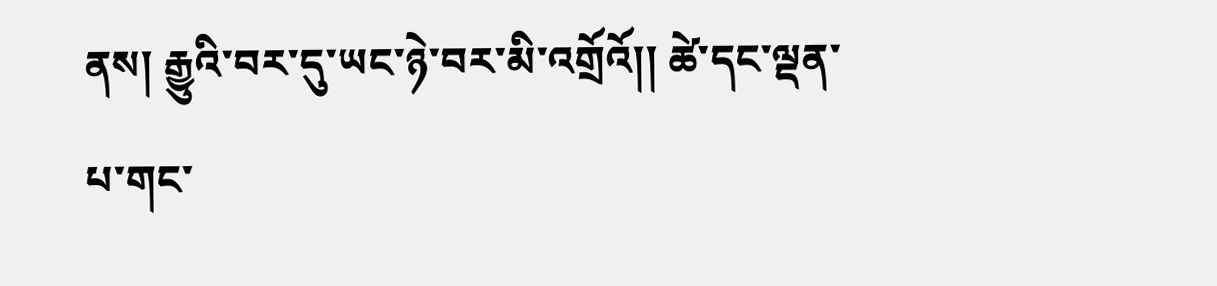ནས། རྒྱུའི་བར་དུ་ཡང་ཉེ་བར་མི་འགྲོའོ།། ཚེ་དང་ལྡན་པ་གང་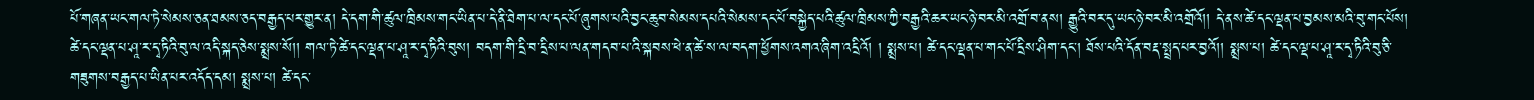པོ་གཞན་ཡང་གལ་ཏེ་སེམས་ཅན་ཐམས་ཅད་བརྒྱད་པར་གྱུར་ན། དེ་དག་གི་ཚུལ་ཁྲིམས་གང་ཡིན་པ་དེ་ནི་ཐེག་པ་ལ་དང་པོ་ཞུགས་པའི་བྱང་ཆུབ་སེམས་དཔའི་སེམས་དང་པོ་བསྐྱེད་པའི་ཚུལ་ཁྲིམས་ཀྱི་བརྒྱའི་ཆར་ཡང་ཉེ་བར་མི་འགྲོ་བ་ནས། རྒྱུའི་བར་དུ་ཡང་ཉེ་བར་མི་འགྲོའོ།། དེ་ནས་ཚེ་དང་ལྡན་པ་བྱམས་མའི་བུ་གང་པོས། ཚེ་དང་ལྡན་པ་ཤཱ་ར་དྭ་ཏིའི་བུ་ལ་འདི་སྐད་ཅེས་སྨྲས་སོ།། གལ་ཏེ་ཚེ་དང་ལྡན་པ་ཤཱ་ར་དྭ་ཏིའི་བུས། བདག་གི་དྲི་བ་དྲིས་པ་ལན་གདབ་པ་འི་སྐབས་ཕེ་ན་ཚེ་ས་ལ་བདག་ཕྱོགས་འགའ་ཞིག་འདྲིའོ། ། སྨྲས་པ། ཚེ་དང་ལྡན་པ་གང་པོ་དྲིས་ཤིག་དང་། ཐོས་པའི་དོན་བརྡ་སྤྲད་པར་བྱའོ།། སྨྲས་པ། ཚེ་དང་ལྡ་པ་ཤཱ་ར་དྭ་ཏིའི་བུ་ཅི་གཟུགས་བརྒྱད་པ་ཡིན་པར་འདོད་དམ། སྨྲས་པ། ཚེ་དང་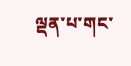ལྡན་པ་གང་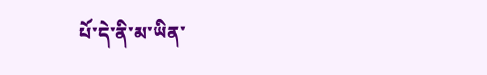པོ་དེ་ནི་མ་ཡིན་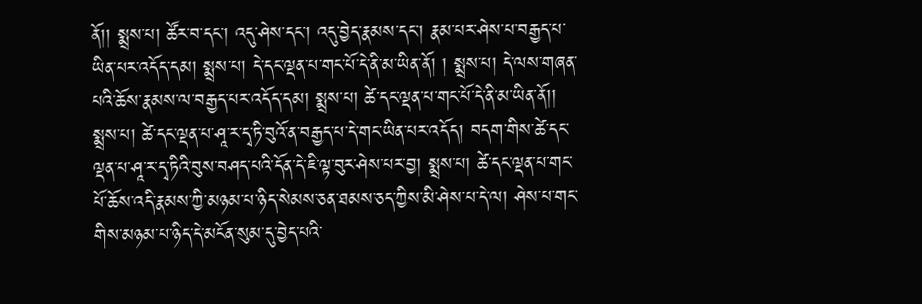ནོ།། སྨྲས་པ། ཚོར་བ་དང་། འདུ་ཤེས་དང་། འདུ་བྱེད་རྣམས་དང་། རྣམ་པར་ཤེས་པ་བརྒྱད་པ་ཡིན་པར་འདོད་དམ། སྨྲས་པ། དེ་དང་ལྡན་པ་གང་པོ་དེ་ནི་མ་ཡིན་ནོ། ། སྨྲས་པ། དེ་ལས་གཞན་པའི་ཆོས་རྣམས་ལ་བརྒྱད་པར་འདོད་དམ། སྨྲས་པ། ཚེ་དང་ལྡན་པ་གང་པོ་དེ་ནི་མ་ཡིན་ནོ།། སྨྲས་པ། ཚེ་དང་ལྡན་པ་ཤཱ་ར་དྭ་ཏི་བུའོ་ན་བརྒྱད་པ་དེ་གང་ཡིན་པར་འདོད། བདག་གིས་ཚེ་དང་ལྡན་པ་ཤཱ་ར་དྭ་ཏིའི་བུས་བཤད་པའི་དོན་དེ་ཇི་ལྟ་བུར་ཤེས་པར་བྱ། སྨྲས་པ། ཚེ་དང་ལྡན་པ་གང་པོ་ཆོས་འདི་རྣམས་ཀྱི་མཉམ་པ་ཉིད་སེམས་ཅན་ཐམས་ཅད་ཀྱིས་མི་ཤེས་པ་དེ་ལ། ཤེས་པ་གང་གིས་མཉམ་པ་ཉིད་དེ་མངོན་སུམ་དུ་བྱེད་པའི་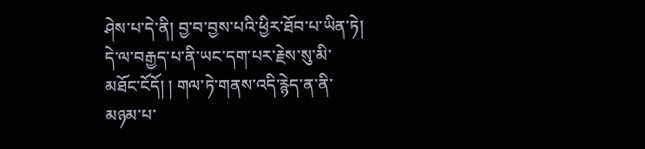ཤེས་པ་དེ་ནི། བྱ་བ་བྱས་པའི་ཕྱིར་ཐོབ་པ་ཡིན་ཏེ། དེ་ལ་བརྒྱད་པ་ནི་ཡང་དག་པར་རྗེས་སུ་མི་མཐོང་ངོདོ། ། གལ་ཏེ་གནས་འདི་རྙེད་ན་ནི་མཉམ་པ་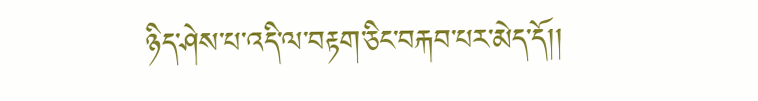ཉིད་ཤེས་པ་འདི་ལ་བརྟག་ཅིང་བརྐབ་པར་མེད་དོ།།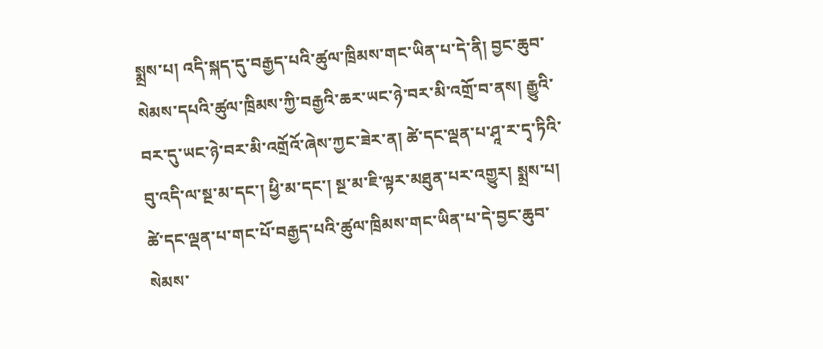སྨྲས་པ། འདི་སྐད་དུ་བརྒྱད་པའི་ཚུལ་ཁྲིམས་གང་ཡིན་པ་དེ་ནི། བྱང་ཆུབ་སེམས་དཔའི་ཚུལ་ཁྲིམས་ཀྱི་བརྒྱའི་ཆར་ཡང་ཉེ་བར་མི་འགྲོ་བ་ནས། རྒྱུའི་བར་དུ་ཡང་ཉེ་བར་མི་འགྲོའོ་ཞེས་ཀྱང་ཟེར་ན། ཚེ་དང་ལྡན་པ་ཤཱ་ར་དྭ་ཏིའི་བུ་འདི་ལ་སྔ་མ་དང་། ཕྱི་མ་དང་། སྔ་མ་ཇི་ལྟར་མཐུན་པར་འགྱུར། སྨྲས་པ། ཚེ་དང་ལྡན་པ་གང་པོ་བརྒྱད་པའི་ཚུལ་ཁྲིམས་གང་ཡིན་པ་དེ་བྱང་ཆུབ་སེམས་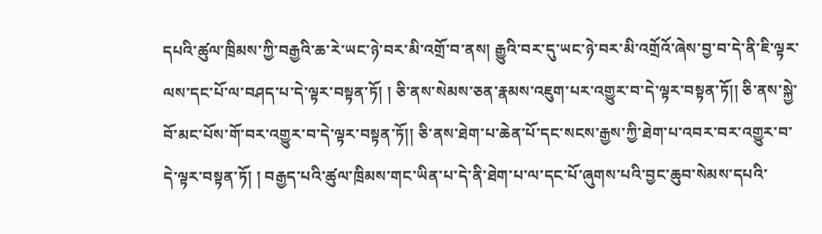དཔའི་ཚུལ་ཁྲིམས་ཀྱི་བརྒྱའི་ཆ་རེ་ཡང་ཉེ་བར་མི་འགྲོ་བ་ནས། རྒྱུའི་བར་དུ་ཡང་ཉེ་བར་མི་འགྲོའོ་ཞེས་བྱ་བ་དེ་ནི་ཇི་ལྟར་ལས་དང་པོ་ལ་བཤད་པ་དེ་ལྟར་བསྟན་ཏོ། ། ཅི་ནས་སེམས་ཅན་རྣམས་འཇུག་པར་འགྱུར་བ་དེ་ལྟར་བསྟན་ཏོ།། ཅི་ནས་སྐྱེ་བོ་མང་པོས་གོ་བར་འགྱུར་བ་དེ་ལྟར་བསྟན་ཏོ།། ཅི་ནས་ཐེག་པ་ཆེན་པོ་དང་སངས་རྒྱས་ཀྱི་ཐེག་པ་འབར་བར་འགྱུར་བ་དེ་ལྟར་བསྟན་ཏོ། ། བརྒྱད་པའི་ཚུལ་ཁྲིམས་གང་ཡིན་པ་དེ་ནི་ཐེག་པ་ལ་དང་པོ་ཞུགས་པའི་བྱང་ཆུབ་སེམས་དཔའི་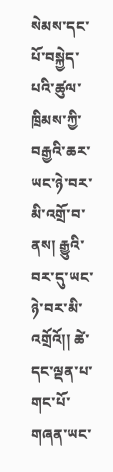སེམས་དང་པོ་བསྐྱེད་པའི་ཚུལ་ཁྲིམས་ཀྱི་བརྒྱའི་ཆར་ཡང་ཉེ་བར་མི་འགྲོ་བ་ནས། རྒྱུའི་བར་དུ་ཡང་ཉེ་བར་མི་འགྲོའོ།། ཚེ་དང་ལྡན་པ་གང་པོ་གཞན་ཡང་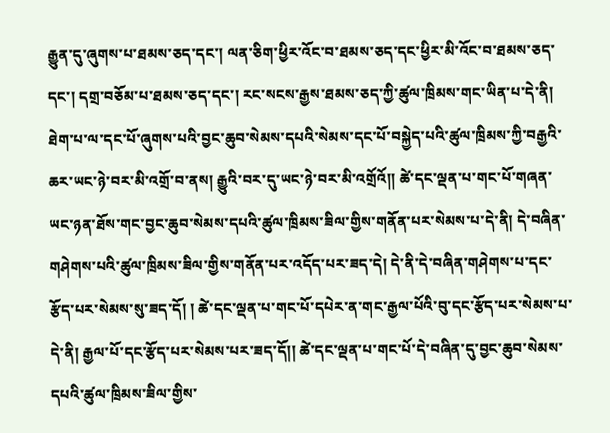རྒྱུན་དུ་ཞུགས་པ་ཐམས་ཅད་དང་། ལན་ཅིག་ཕྱིར་འོང་བ་ཐམས་ཅད་དང་ཕྱིར་མི་འོང་བ་ཐམས་ཅད་དང་། དགྲ་བཅོམ་པ་ཐམས་ཅད་དང་། རང་སངས་རྒྱས་ཐམས་ཅད་ཀྱི་ཚུལ་ཁྲིམས་གང་ཡིན་པ་དེ་ནི། ཐེག་པ་ལ་དང་པོ་ཞུགས་པའི་བྱང་ཆུབ་སེམས་དཔའི་སེམས་དང་པོ་བསྐྱེད་པའི་ཚུལ་ཁྲིམས་ཀྱི་བརྒྱའི་ཆར་ཡང་ཉེ་བར་མི་འགྲོ་བ་ནས། རྒྱུའི་བར་དུ་ཡང་ཉེ་བར་མི་འགྲོའོ།། ཚེ་དང་ལྡན་པ་གང་པོ་གཞན་ཡང་ཉན་ཐོས་གང་བྱང་ཆུབ་སེམས་དཔའི་ཚུལ་ཁྲིམས་ཟིལ་གྱིས་གནོན་པར་སེམས་པ་དེ་ནི། དེ་བཞིན་གཤེགས་པའི་ཚུལ་ཁྲིམས་ཟིལ་གྱིས་གནོན་པར་འདོད་པར་ཟད་དེ། དེ་ནི་དེ་བཞིན་གཤེགས་པ་དང་རྩོད་པར་སེམས་སུ་ཟད་དོ། ། ཚེ་དང་ལྡན་པ་གང་པོ་དཔེར་ན་གང་རྒྱལ་པོའི་བུ་དང་རྩོད་པར་སེམས་པ་དེ་ནི། རྒྱལ་པོ་དང་རྩོད་པར་སེམས་པར་ཟད་དོ།། ཚེ་དང་ལྡན་པ་གང་པོ་དེ་བཞིན་དུ་བྱང་ཆུབ་སེམས་དཔའི་ཚུལ་ཁྲིམས་ཟིལ་གྱིས་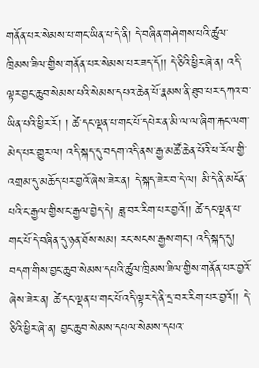གནོན་པར་སེམས་པ་གང་ཡིན་པ་དེ་ནི། དེ་བཞིན་གཤེགས་པའི་ཚུལ་ཁྲིམས་ཟིལ་གྱིས་གནོན་པར་སེམས་པར་ཟད་དོ།། དེ་ཅིའི་ཕྱིར་ཞེ་ན། འདི་ལྟར་བྱང་ཆུབ་སེམས་པའི་སེམས་དཔའ་ཆེན་པོ་རྣམས་ནི་ཐུབ་པར་དཀའ་བ་ཡིན་པའི་ཕྱིར་རོ། ། ཚེ་དང་ལྡན་པ་གང་པོ་དཔེར་ན་མི་ལ་ལ་ཞིག་རྐང་ལག་མེད་པར་གྱུར་ལ། འདི་སྐད་དུ་བདག་འདི་ནས་རྒྱ་མཚོ་ཆེན་པོའི་ཕ་རོལ་གྱི་འགྲམ་དུ་མཆོད་པར་བྱའོ་ཞེས་ཟེར་ན། དེ་སྐད་ཟེར་བ་དེ་ལ། མི་དེ་ནི་མངོན་པའི་ང་རྒྱལ་གྱིས་ང་རྒྱལ་བྱེད་དེ། ཟླ་བར་རིག་པར་བྱའོ།། ཚེ་དང་ལྡན་པ་གང་པོ་དེ་བཞིན་དུ་ཉན་ཐོས་སམ། རང་སངས་རྒྱས་གང་། འདི་སྐད་དུ། བདག་གིས་བྱང་ཆུབ་སེམས་དཔའི་ཚུལ་ཁྲིམས་ཟིལ་གྱིས་གནོན་པར་བྱའོ་ཞེས་ཟེར་ན། ཚེ་དང་ལྡན་པ་གང་པོ་འདི་ལྟར་དེ་ནི་དྲ་བར་རིག་པར་བྱའོ།། དེ་ཅིའི་ཕྱིར་ཞེ་ན། བྱང་ཆུབ་སེམས་དཔལ་སེམས་དཔའ་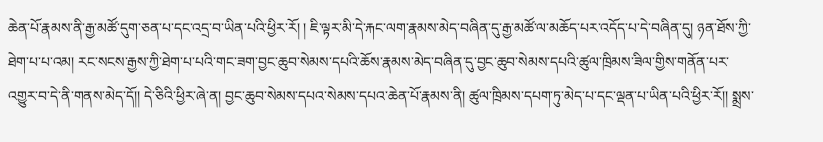ཆེན་པོ་རྣམས་ནི་རྒྱ་མཚོ་དུག་ཅན་པ་དང་འདྲ་བ་ཡིན་པའི་ཕྱིར་རོ། ། ཇི་ལྟར་མི་དེ་རྐང་ལག་རྣམས་མེད་བཞིན་དུ་རྒྱ་མཚོ་ལ་མཆོད་པར་འདོད་པ་དེ་བཞིན་དུ། ཉན་ཐོས་ཀྱི་ཐེག་པ་པ་འམ། རང་སངས་རྒྱས་ཀྱི་ཐེག་པ་པའི་གང་ཟག་བྱང་ཆུབ་སེམས་དཔའི་ཆོས་རྣམས་མེད་བཞིན་དུ་བྱང་ཆུབ་སེམས་དཔའི་ཚུལ་ཁྲིམས་ཟིལ་གྱིས་གནོན་པར་འགྱུར་བ་དེ་ནི་གནས་མེད་དོ།། དེ་ཅིའི་ཕྱིར་ཞེ་ན། བྱང་ཆུབ་སེམས་དཔའ་སེམས་དཔའ་ཆེན་པོ་རྣམས་ནི། ཚུལ་ཁྲིམས་དཔག་ཏུ་མེད་པ་དང་ལྡན་པ་ཡིན་པའི་ཕྱིར་རོ།། སྨྲས་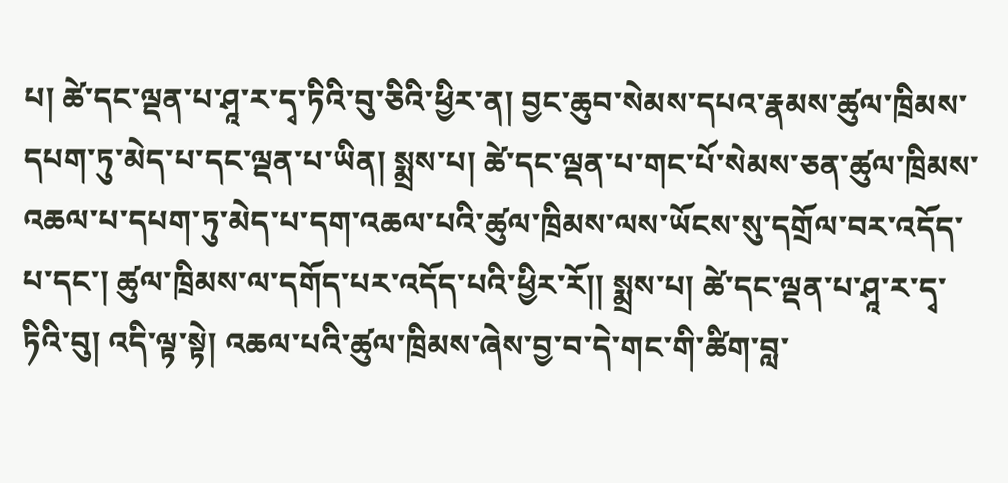པ། ཚེ་དང་ལྡན་པ་ཤཱ་ར་དྭ་ཏིའི་བུ་ཅིའི་ཕྱིར་ན། བྱང་ཆུབ་སེམས་དཔའ་རྣམས་ཚུལ་ཁྲིམས་དཔག་ཏུ་མེད་པ་དང་ལྡན་པ་ཡིན། སྨྲས་པ། ཚེ་དང་ལྡན་པ་གང་པོ་སེམས་ཅན་ཚུལ་ཁྲིམས་འཆལ་པ་དཔག་ཏུ་མེད་པ་དག་འཆལ་པའི་ཚུལ་ཁྲིམས་ལས་ཡོངས་སུ་དགྲོལ་བར་འདོད་པ་དང་། ཚུལ་ཁྲིམས་ལ་དགོད་པར་འདོད་པའི་ཕྱིར་རོ།། སྨྲས་པ། ཚེ་དང་ལྡན་པ་ཤཱ་ར་དྭ་ཏིའི་བུ། འདི་ལྟ་སྟེ། འཆལ་པའི་ཚུལ་ཁྲིམས་ཞེས་བྱ་བ་དེ་གང་གི་ཚིག་བླ་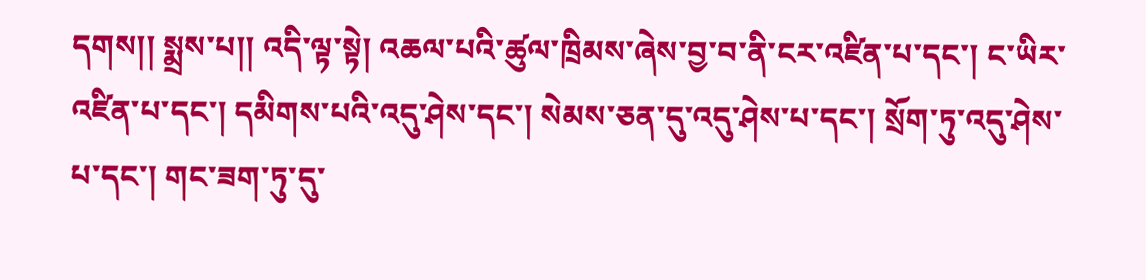དགས།། སྨྲས་པ།། འདི་ལྟ་སྟེ། འཆལ་པའི་ཚུལ་ཁྲིམས་ཞེས་བྱ་བ་ནི་ངར་འཛིན་པ་དང་། ང་ཡིར་འཛིན་པ་དང་། དམིགས་པའི་འདུ་ཤེས་དང་། སེམས་ཅན་དུ་འདུ་ཤེས་པ་དང་། སྲོག་ཏུ་འདུ་ཤེས་པ་དང་། གང་ཟག་ཏུ་དུ་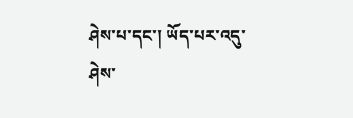ཤེས་པ་དང་། ཡོད་པར་འདུ་ཤེས་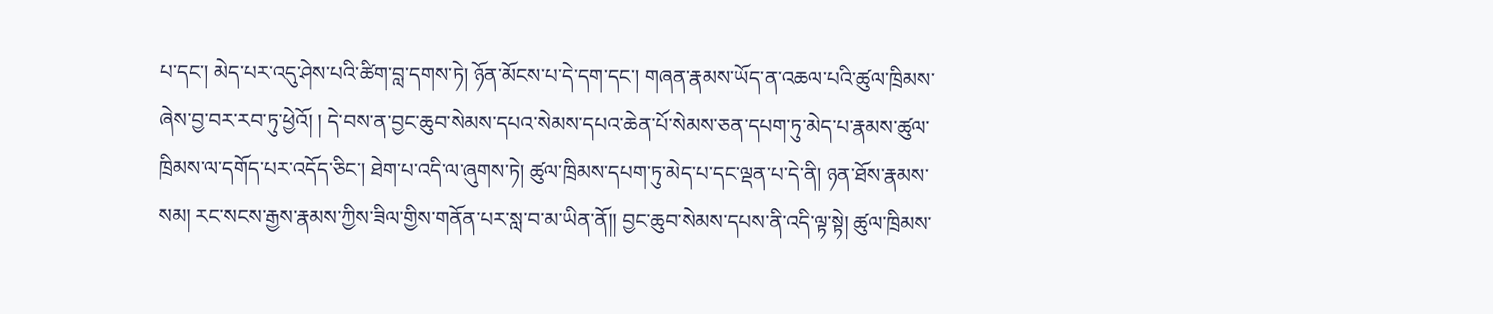པ་དང་། མེད་པར་འདུ་ཤེས་པའི་ཚིག་བླ་དགས་ཏེ། ཉོན་མོངས་པ་དེ་དག་དང་། གཞན་རྣམས་ཡོད་ན་འཆལ་པའི་ཚུལ་ཁྲིམས་ཞེས་བྱ་བར་རབ་ཏུ་ཕྱེའོ། ། དེ་བས་ན་བྱང་ཆུབ་སེམས་དཔའ་སེམས་དཔའ་ཆེན་པོ་སེམས་ཅན་དཔག་ཏུ་མེད་པ་རྣམས་ཚུལ་ཁྲིམས་ལ་དགོད་པར་འདོད་ཅིང་། ཐེག་པ་འདི་ལ་ཞུགས་ཏེ། ཚུལ་ཁྲིམས་དཔག་ཏུ་མེད་པ་དང་ལྡན་པ་དེ་ནི། ཉན་ཐོས་རྣམས་སམ། རང་སངས་རྒྱས་རྣམས་ཀྱིས་ཟིལ་གྱིས་གནོན་པར་སླ་བ་མ་ཡིན་ནོ།། བྱང་ཆུབ་སེམས་དཔས་ནི་འདི་ལྟ་སྟེ། ཚུལ་ཁྲིམས་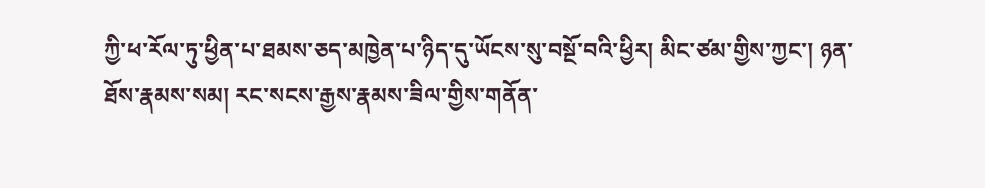ཀྱི་ཕ་རོལ་ཏུ་ཕྱིན་པ་ཐམས་ཅད་མཁྱེན་པ་ཉིད་དུ་ཡོངས་སུ་བསྔོ་བའི་ཕྱིར། མིང་ཙམ་གྱིས་ཀྱང་། ཉན་ཐོས་རྣམས་སམ། རང་སངས་རྒྱས་རྣམས་ཟིལ་གྱིས་གནོན་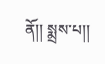ནོ།། སྨྲས་པ།།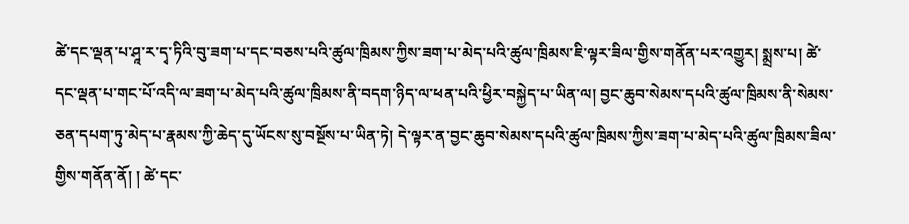ཚེ་དང་ལྡན་པ་ཤཱ་ར་དྭ་ཏིའི་བུ་ཟག་པ་དང་བཅས་པའི་ཚུལ་ཁྲིམས་ཀྱིས་ཟག་པ་མེད་པའི་ཚུལ་ཁྲིམས་ཇི་ལྟར་ཟིལ་གྱིས་གནོན་པར་འགྱུར། སྨྲས་པ། ཚེ་དང་ལྡན་པ་གང་པོ་འདི་ལ་ཟག་པ་མེད་པའི་ཚུལ་ཁྲིམས་ནི་བདག་ཉིད་ལ་ཕན་པའི་ཕྱིར་བསྐྱེད་པ་ཡིན་ལ། བྱང་ཆུབ་སེམས་དཔའི་ཚུལ་ཁྲིམས་ནི་སེམས་ཅན་དཔག་ཏུ་མེད་པ་རྣམས་ཀྱི་ཆེད་དུ་ཡོངས་སུ་བསྔོས་པ་ཡིན་ཏེ། དེ་ལྟར་ན་བྱང་ཆུབ་སེམས་དཔའི་ཚུལ་ཁྲིམས་ཀྱིས་ཟག་པ་མེད་པའི་ཚུལ་ཁྲིམས་ཟིལ་གྱིས་གནོན་ནོ། ། ཚེ་དང་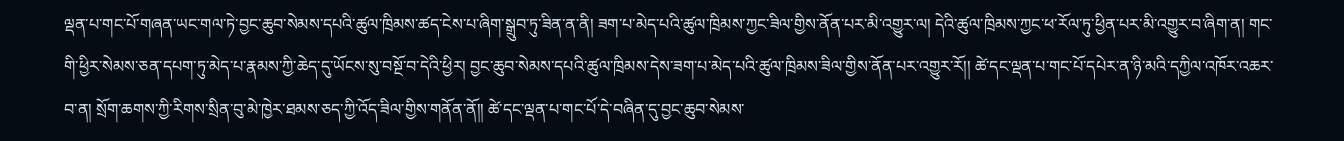ལྡན་པ་གང་པོ་གཞན་ཡང་གལ་ཏེ་བྱང་ཆུབ་སེམས་དཔའི་ཚུལ་ཁྲིམས་ཚད་ངེས་པ་ཞིག་སྒྲུབ་ཏུ་ཟིན་ན་ནི། ཟག་པ་མེད་པའི་ཚུལ་ཁྲིམས་ཀྱང་ཟིལ་གྱིས་ནོན་པར་མི་འགྱུར་ལ། དེའི་ཚུལ་ཁྲིམས་ཀྱང་ཕ་རོལ་ཏུ་ཕྱིན་པར་མི་འགྱུར་བ་ཞིག་ན། གང་གི་ཕྱིར་སེམས་ཅན་དཔག་ཏུ་མེད་པ་རྣམས་ཀྱི་ཆེད་དུ་ཡོངས་སུ་བསྔོ་བ་དེའི་ཕྱིར། བྱང་ཆུབ་སེམས་དཔའི་ཚུལ་ཁྲིམས་དེས་ཟག་པ་མེད་པའི་ཚུལ་ཁྲིམས་ཟིལ་གྱིས་ནོན་པར་འགྱུར་རོ།། ཚེ་དང་ལྡན་པ་གང་པོ་དཔེར་ན་ཉི་མའི་དཀྱིལ་འཁོར་འཆར་བ་ན། སྲོག་ཆགས་ཀྱི་རིགས་སྲིན་བུ་མེ་ཁྱེར་ཐམས་ཅད་ཀྱི་འོད་ཟིལ་གྱིས་གནོན་ནོ།། ཚེ་དང་ལྡན་པ་གང་པོ་དེ་བཞིན་དུ་བྱང་ཆུབ་སེམས་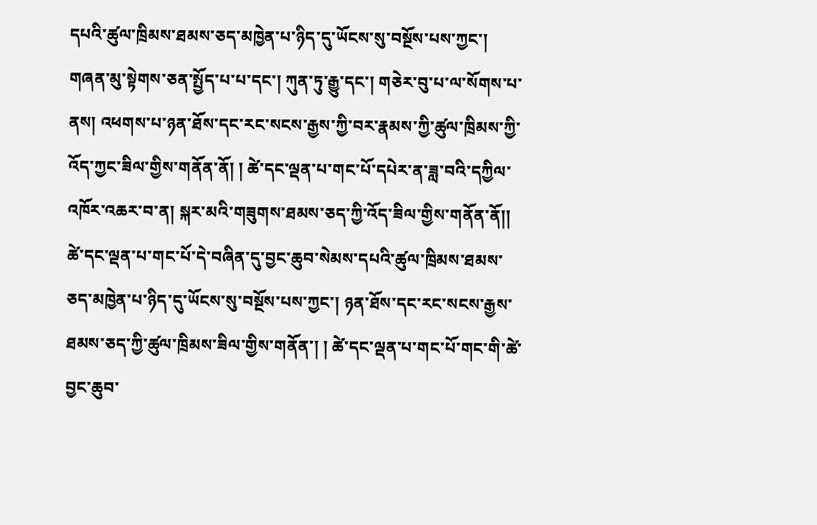དཔའི་ཚུལ་ཁྲིམས་ཐམས་ཅད་མཁྱེན་པ་ཉིད་དུ་ཡོངས་སུ་བསྔོས་པས་ཀྱང་། གཞན་མུ་སྟེགས་ཅན་སྤྱོད་པ་པ་དང་། ཀུན་ཏུ་རྒྱུ་དང་། གཅེར་བུ་པ་ལ་སོགས་པ་ནས། འཕགས་པ་ཉན་ཐོས་དང་རང་སངས་རྒྱས་ཀྱི་བར་རྣམས་ཀྱི་ཚུལ་ཁྲིམས་ཀྱི་འོད་ཀྱང་ཟིལ་གྱིས་གནོན་ནོ། ། ཚེ་དང་ལྡན་པ་གང་པོ་དཔེར་ན་ཟླ་བའི་དཀྱིལ་འཁོར་འཆར་བ་ན། སྐར་མའི་གཟུགས་ཐམས་ཅད་ཀྱི་འོད་ཟིལ་གྱིས་གནོན་ནོ།། ཚེ་དང་ལྡན་པ་གང་པོ་དེ་བཞིན་དུ་བྱང་ཆུབ་སེམས་དཔའི་ཚུལ་ཁྲིམས་ཐམས་ཅད་མཁྱེན་པ་ཉིད་དུ་ཡོངས་སུ་བསྔོས་པས་ཀྱང་། ཉན་ཐོས་དང་རང་སངས་རྒྱས་ཐམས་ཅད་ཀྱི་ཚུལ་ཁྲིམས་ཟིལ་གྱིས་གནོན་། ། ཚེ་དང་ལྡན་པ་གང་པོ་གང་གི་ཚེ་བྱང་ཆུབ་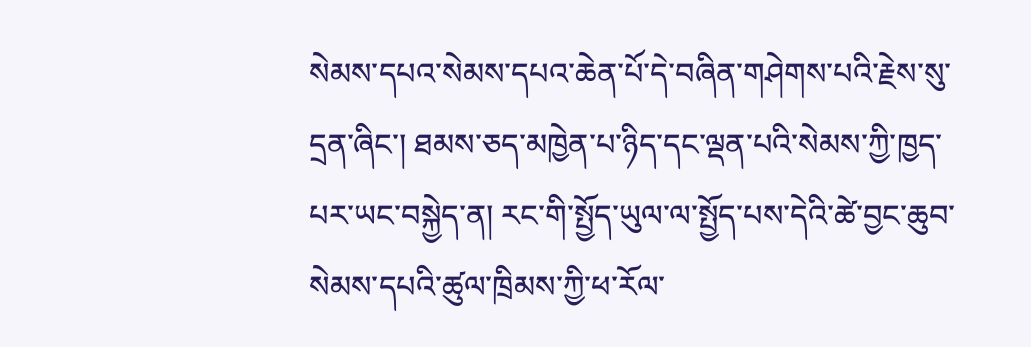སེམས་དཔའ་སེམས་དཔའ་ཆེན་པོ་དེ་བཞིན་གཤེགས་པའི་རྗེས་སུ་དྲན་ཞིང་། ཐམས་ཅད་མཁྱེན་པ་ཉིད་དང་ལྡན་པའི་སེམས་ཀྱི་ཁྱད་པར་ཡང་བསྐྱེད་ན། རང་གི་སྤྱོད་ཡུལ་ལ་སྤྱོད་པས་དེའི་ཚེ་བྱང་ཆུབ་སེམས་དཔའི་ཚུལ་ཁྲིམས་ཀྱི་ཕ་རོལ་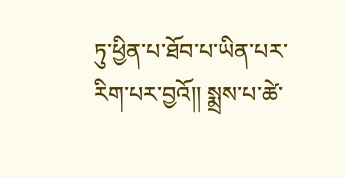ཏུ་ཕྱིན་པ་ཐོབ་པ་ཡིན་པར་རིག་པར་བྱའོ།། སྨྲས་པ་ཚེ་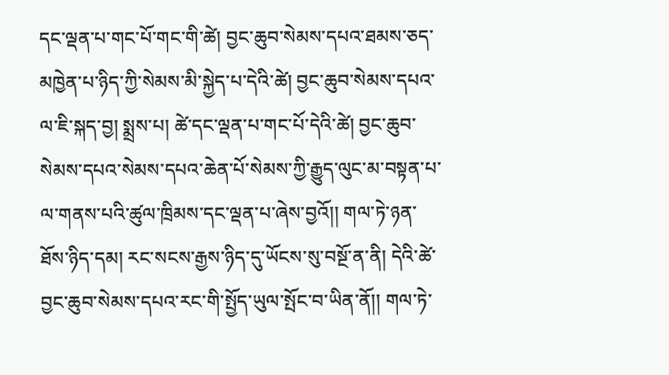དང་ལྡན་པ་གང་པོ་གང་གི་ཚེ། བྱང་ཆུབ་སེམས་དཔའ་ཐམས་ཅད་མཁྱེན་པ་ཉིད་ཀྱི་སེམས་མི་སྐྱེད་པ་དེའི་ཚེ། བྱང་ཆུབ་སེམས་དཔའ་ལ་ཇི་སྐད་བྱ། སྨྲས་པ། ཚེ་དང་ལྡན་པ་གང་པོ་དེའི་ཚེ། བྱང་ཆུབ་སེམས་དཔའ་སེམས་དཔའ་ཆེན་པོ་སེམས་ཀྱི་རྒྱུད་ལུང་མ་བསྟན་པ་ལ་གནས་པའི་ཚུལ་ཁྲིམས་དང་ལྡན་པ་ཞེས་བྱའོ།། གལ་ཏེ་ཉན་ཐོས་ཉིད་དམ། རང་སངས་རྒྱས་ཉིད་དུ་ཡོངས་སུ་བསྔོ་ན་ནི། དེའི་ཚེ་བྱང་ཆུབ་སེམས་དཔའ་རང་གི་སྤྱོད་ཡུལ་སྤོང་བ་ཡིན་ནོ།། གལ་ཏེ་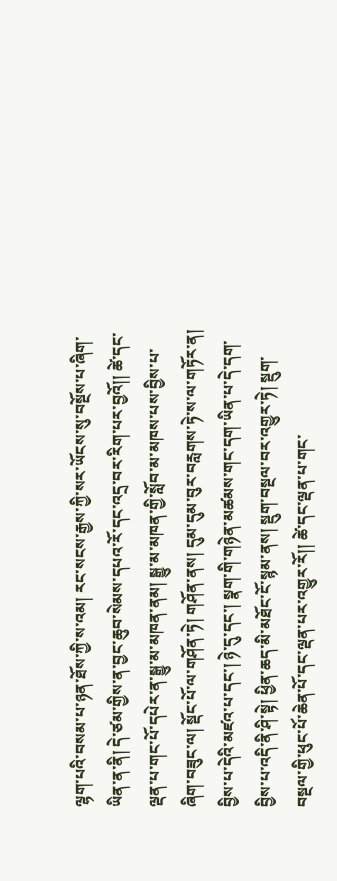ལྷག་པའི་བསམ་པ་ཉན་ཐོས་ཀྱི་ས་འམ། རང་སངས་རྒྱས་ཀྱི་སར་ཡོངས་སུ་བསྔོས་པ་ཞིག་ཡིན་ན་ནི། དེ་ཙམ་གྱིས་ན་བྱང་ཆུབ་སེམས་དཔའ་རོ་དང་འདྲ་བར་རིག་པར་བྱའོ།། ཚེ་དང་ལྡན་པ་གང་པོ་དཔེར་ན་སྒྱུ་མ་མཁན་ནམ། སྒྱུ་མ་མཁན་གྱི་སློབ་མ་མཁས་པས་བྱིས་པ་ཞིག་བཟུང་ལ། སྡོང་པོ་ལ་གཤོན་ཏེ། གཤོན་ནས། དུམ་དུམ་བུར་བརླགས་ཏེ་ས་ལ་གཏོར་ན། བྱིས་པ་དེའི་མཛའ་པ་དང་། ཉེ་དུ་དང་། སྣག་གི་གཉེན་མཚམས་གང་དག་ཡིན་པ་དེ་དག་བྱིས་པ་འདི་ནི་ཤི་སྟེ། ཕྱིན་ཆད་མི་མཐོང་ངོ་སྙམ་ནས། སྡུག་བསྔལ་བར་འགྱུར་ཏེ། སྡུག་བསྔལ་གྱི་ཕུང་པོ་ཆེན་པོ་དང་ལྡན་པར་འགྱུར་རོ།། ཚེ་དང་ལྡན་པ་གང་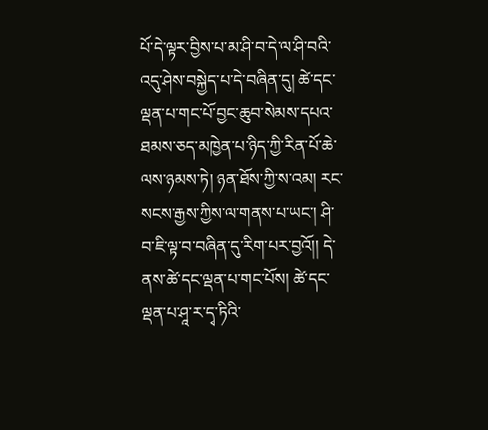པོ་དེ་ལྟར་བྱིས་པ་མ་ཤི་བ་དེ་ལ་ཤི་བའི་འདུ་ཤེས་བསྐྱེད་པ་དེ་བཞིན་དུ། ཚེ་དང་ལྡན་པ་གང་པོ་བྱང་ཆུབ་སེམས་དཔའ་ཐམས་ཅད་མཁྱེན་པ་ཉིད་ཀྱི་རིན་པོ་ཆེ་ལས་ཉམས་ཏེ། ཉན་ཐོས་ཀྱི་ས་འམ། རང་སངས་རྒྱས་ཀྱིས་ལ་གནས་པ་ཡང་། ཤི་བ་ཇི་ལྟ་བ་བཞིན་དུ་རིག་པར་བྱའོ།། དེ་ནས་ཚེ་དང་ལྡན་པ་གང་པོས། ཚེ་དང་ལྡན་པ་ཤཱ་ར་དྭ་ཏིའི་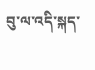བུ་ལ་འདི་སྐད་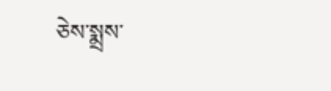ཅེས་སྨྲས་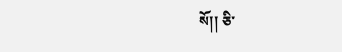སོ།། ཅི་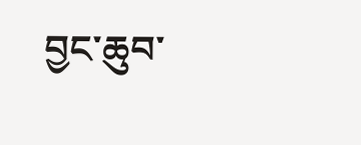བྱང་ཆུབ་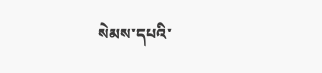སེམས་དཔའི་